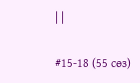| |

#15-18 (55 сөз)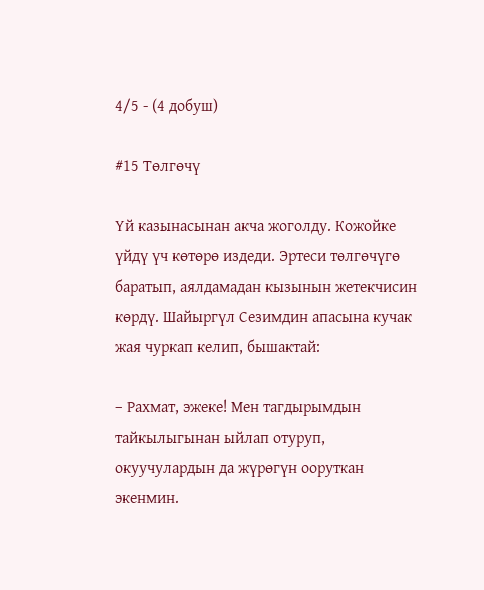4/5 - (4 добуш)

#15 Төлгөчү

Үй казынасынан акча жоголду. Кожойке үйдү үч көтөрө издеди. Эртеси төлгөчүгө баратып, аялдамадан кызынын жетекчисин көрдү. Шайыргүл Сезимдин апасына кучак жая чуркап келип, бышактай:

– Рахмат, эжеке! Мен тагдырымдын тайкылыгынан ыйлап отуруп, окуучулардын да жүрөгүн ооруткан экенмин.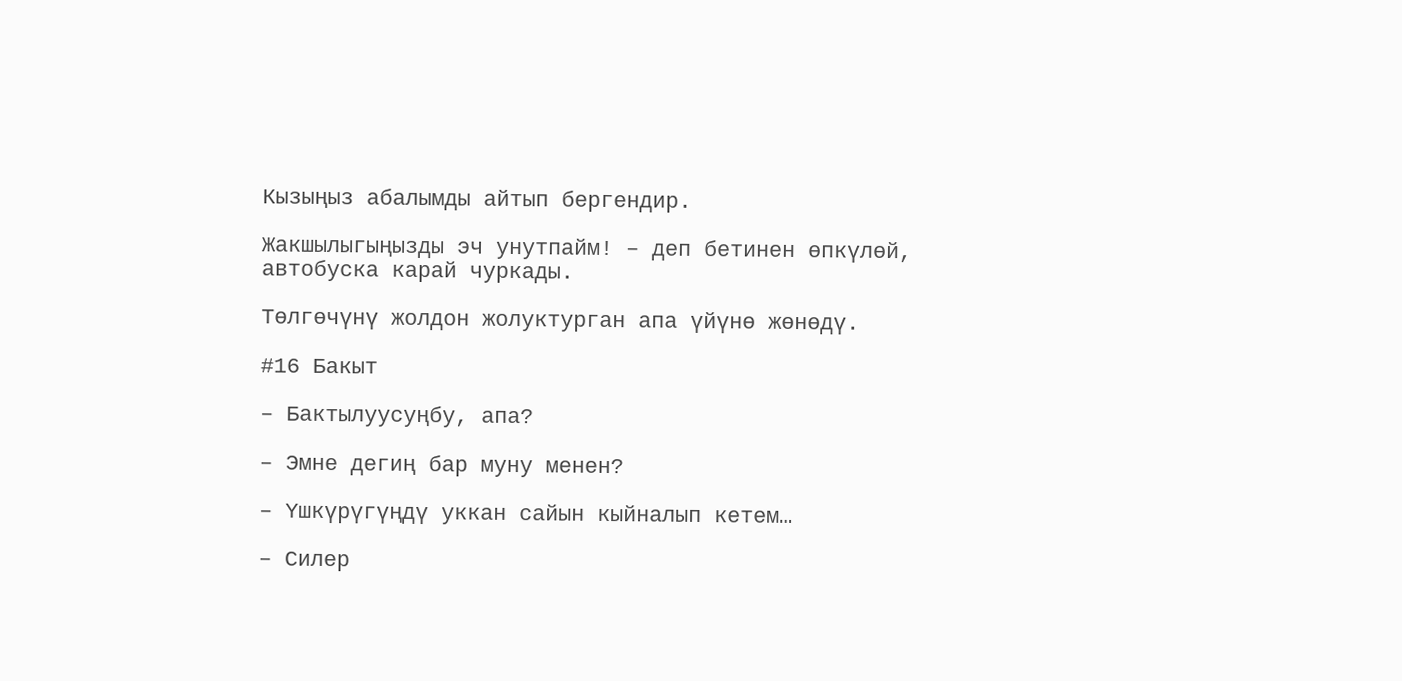Кызыңыз абалымды айтып бергендир.

Жакшылыгыңызды эч унутпайм! – деп бетинен өпкүлөй, автобуска карай чуркады.

Төлгөчүнү жолдон жолуктурган апа үйүнө жөнөдү.

#16 Бакыт

– Бактылуусуңбу, апа?

– Эмне дегиң бар муну менен?

– Үшкүрүгүңдү уккан сайын кыйналып кетем…

– Силер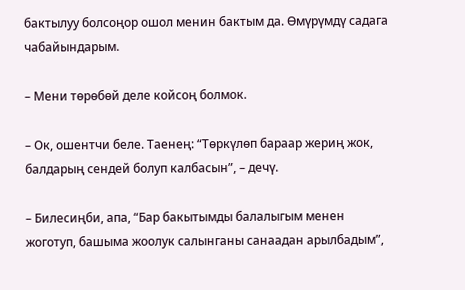бактылуу болсоңор ошол менин бактым да. Өмүрүмдү садага чабайындарым.

– Мени төрөбөй деле койсоң болмок.

– Ок, ошентчи беле. Таенең: “Төркүлөп бараар жериң жок, балдарың сендей болуп калбасын”, – дечү.

– Билесиңби, апа, “Бар бакытымды балалыгым менен жоготуп, башыма жоолук салынганы санаадан арылбадым”,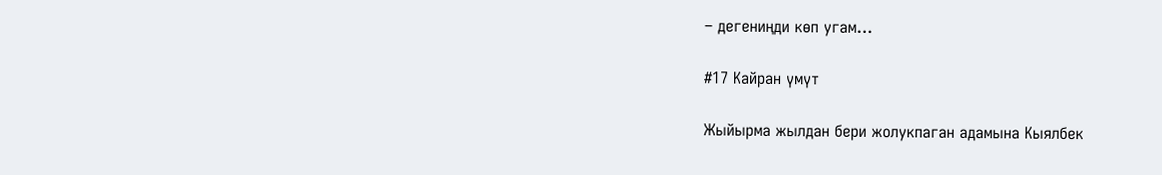– дегениңди көп угам…

#17 Кайран үмүт

Жыйырма жылдан бери жолукпаган адамына Кыялбек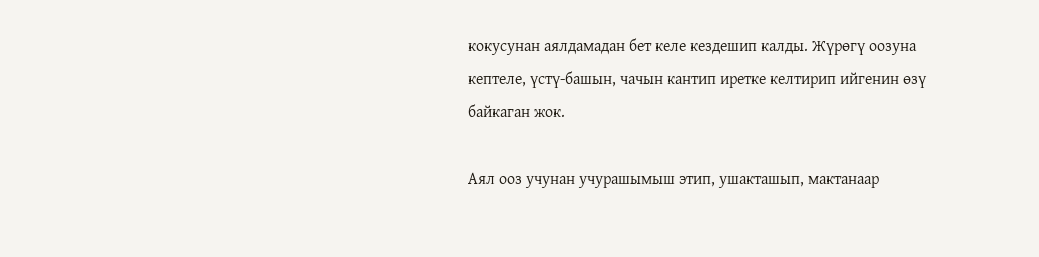кокусунан аялдамадан бет келе кездешип калды. Жүрөгү оозуна кептеле, үстү-башын, чачын кантип иретке келтирип ийгенин өзү байкаган жок.

Аял ооз учунан учурашымыш этип, ушакташып, мактанаар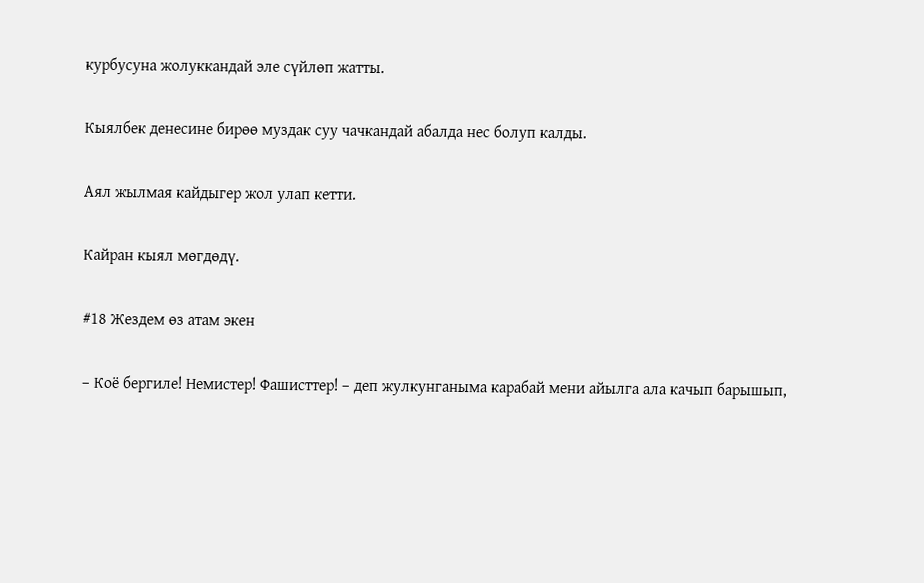курбусуна жолуккандай эле сүйлөп жатты.

Кыялбек денесине бирөө муздак суу чачкандай абалда нес болуп калды.

Аял жылмая кайдыгер жол улап кетти.

Кайран кыял мөгдөдү.

#18 Жездем өз атам экен

– Коё бергиле! Немистер! Фашисттер! – деп жулкунганыма карабай мени айылга ала качып барышып,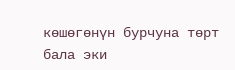көшөгөнүн бурчуна төрт бала эки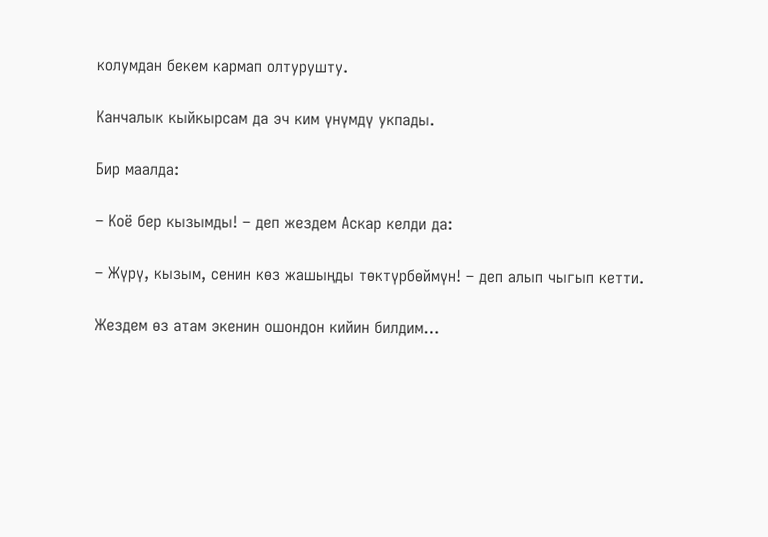колумдан бекем кармап олтурушту.

Канчалык кыйкырсам да эч ким үнүмдү укпады.

Бир маалда:

– Коё бер кызымды! – деп жездем Аскар келди да:

– Жүрү, кызым, сенин көз жашыңды төктүрбөймүн! – деп алып чыгып кетти.

Жездем өз атам экенин ошондон кийин билдим…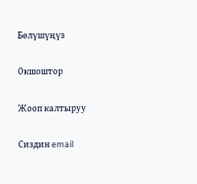Бөлүшүңүз

Окшоштор

Жооп калтыруу

Сиздин email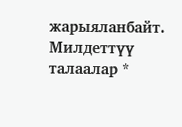жарыяланбайт. Милдеттүү талаалар *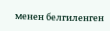менен белгиленген